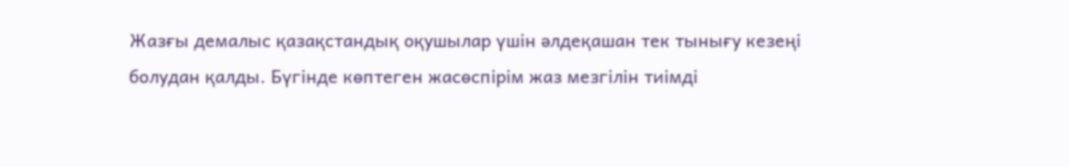Жазғы демалыс қазақстандық оқушылар үшін әлдеқашан тек тынығу кезеңі болудан қалды. Бүгінде көптеген жасөспірім жаз мезгілін тиімді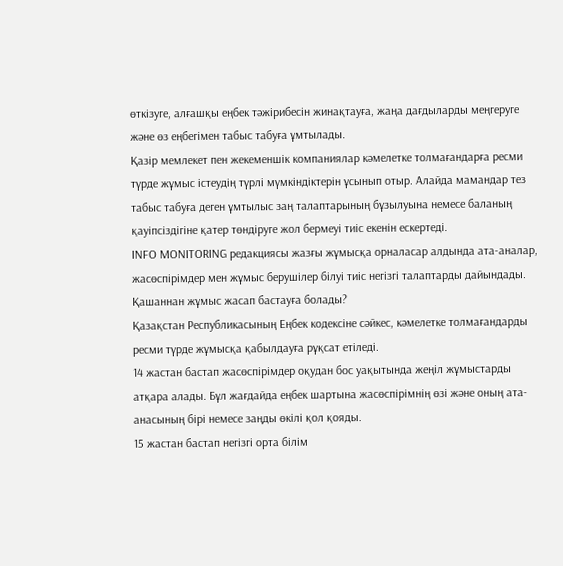өткізуге, алғашқы еңбек тәжірибесін жинақтауға, жаңа дағдыларды меңгеруге және өз еңбегімен табыс табуға ұмтылады.
Қазір мемлекет пен жекеменшік компаниялар кәмелетке толмағандарға ресми түрде жұмыс істеудің түрлі мүмкіндіктерін ұсынып отыр. Алайда мамандар тез табыс табуға деген ұмтылыс заң талаптарының бұзылуына немесе баланың қауіпсіздігіне қатер төндіруге жол бермеуі тиіс екенін ескертеді.
INFO MONITORING редакциясы жазғы жұмысқа орналасар алдында ата-аналар, жасөспірімдер мен жұмыс берушілер білуі тиіс негізгі талаптарды дайындады.
Қашаннан жұмыс жасап бастауға болады?
Қазақстан Республикасының Еңбек кодексіне сәйкес, кәмелетке толмағандарды ресми түрде жұмысқа қабылдауға рұқсат етіледі.
14 жастан бастап жасөспірімдер оқудан бос уақытында жеңіл жұмыстарды атқара алады. Бұл жағдайда еңбек шартына жасөспірімнің өзі және оның ата-анасының бірі немесе заңды өкілі қол қояды.
15 жастан бастап негізгі орта білім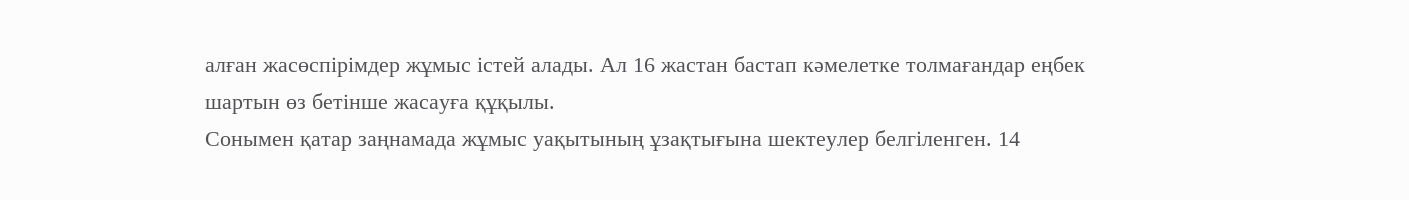алған жасөспірімдер жұмыс істей алады. Ал 16 жастан бастап кәмелетке толмағандар еңбек шартын өз бетінше жасауға құқылы.
Сонымен қатар заңнамада жұмыс уақытының ұзақтығына шектеулер белгіленген. 14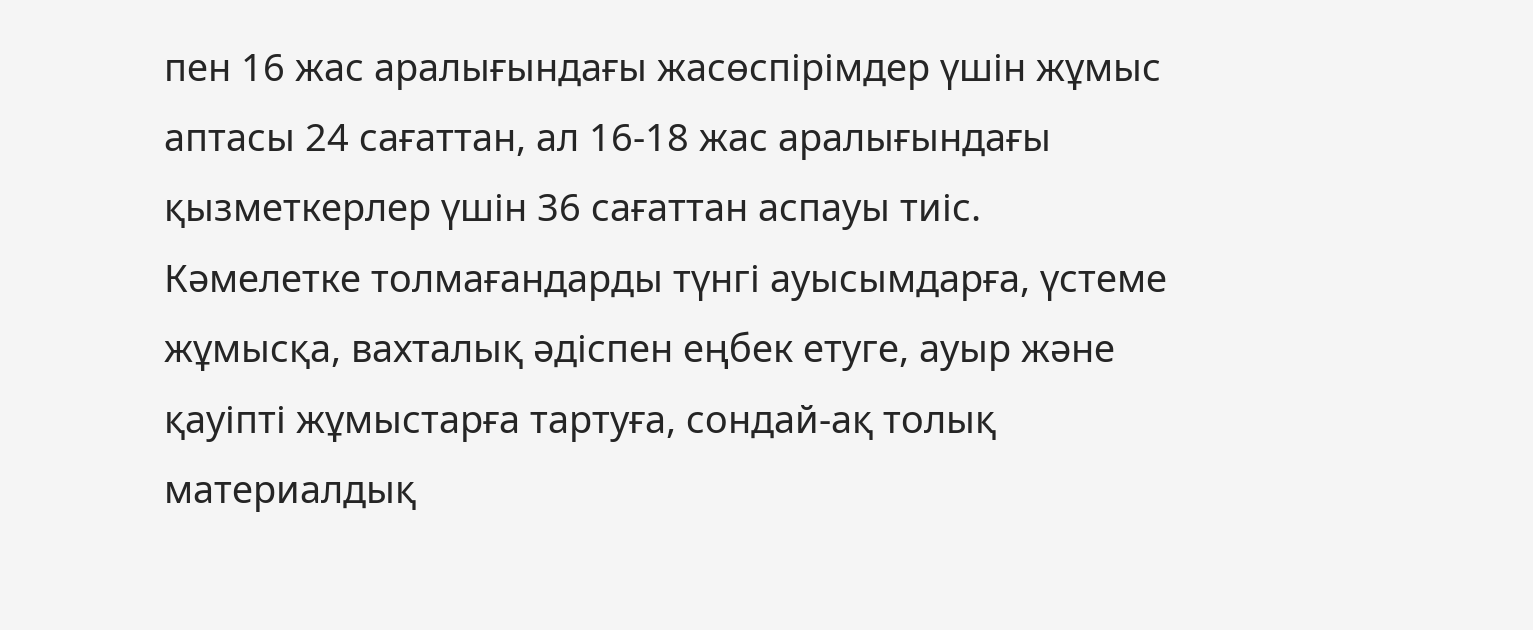пен 16 жас аралығындағы жасөспірімдер үшін жұмыс аптасы 24 сағаттан, ал 16-18 жас аралығындағы қызметкерлер үшін 36 сағаттан аспауы тиіс.
Кәмелетке толмағандарды түнгі ауысымдарға, үстеме жұмысқа, вахталық әдіспен еңбек етуге, ауыр және қауіпті жұмыстарға тартуға, сондай-ақ толық материалдық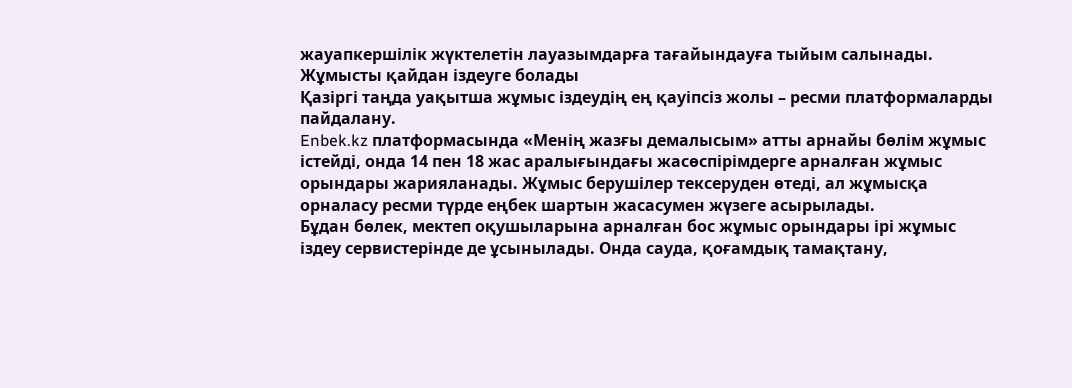жауапкершілік жүктелетін лауазымдарға тағайындауға тыйым салынады.
Жұмысты қайдан іздеуге болады
Қазіргі таңда уақытша жұмыс іздеудің ең қауіпсіз жолы – ресми платформаларды пайдалану.
Enbek.kz платформасында «Менің жазғы демалысым» атты арнайы бөлім жұмыс істейді, онда 14 пен 18 жас аралығындағы жасөспірімдерге арналған жұмыс орындары жарияланады. Жұмыс берушілер тексеруден өтеді, ал жұмысқа орналасу ресми түрде еңбек шартын жасасумен жүзеге асырылады.
Бұдан бөлек, мектеп оқушыларына арналған бос жұмыс орындары ірі жұмыс іздеу сервистерінде де ұсынылады. Онда сауда, қоғамдық тамақтану,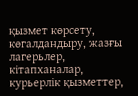қызмет көрсету, көгалдандыру, жазғы лагерьлер, кітапханалар, курьерлік қызметтер,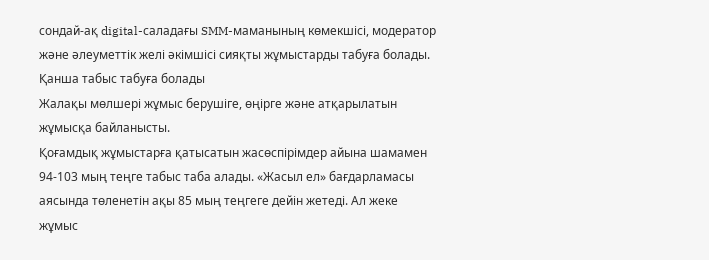сондай-ақ digital-саладағы SMM-маманының көмекшісі, модератор және әлеуметтік желі әкімшісі сияқты жұмыстарды табуға болады.
Қанша табыс табуға болады
Жалақы мөлшері жұмыс берушіге, өңірге және атқарылатын жұмысқа байланысты.
Қоғамдық жұмыстарға қатысатын жасөспірімдер айына шамамен 94-103 мың теңге табыс таба алады. «Жасыл ел» бағдарламасы аясында төленетін ақы 85 мың теңгеге дейін жетеді. Ал жеке жұмыс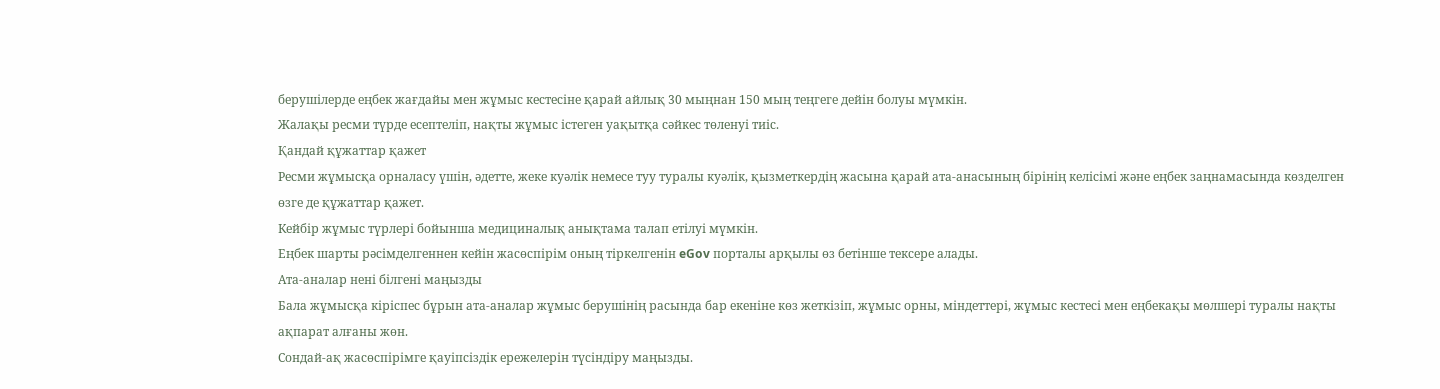берушілерде еңбек жағдайы мен жұмыс кестесіне қарай айлық 30 мыңнан 150 мың теңгеге дейін болуы мүмкін.
Жалақы ресми түрде есептеліп, нақты жұмыс істеген уақытқа сәйкес төленуі тиіс.
Қандай құжаттар қажет
Ресми жұмысқа орналасу үшін, әдетте, жеке куәлік немесе туу туралы куәлік, қызметкердің жасына қарай ата-анасының бірінің келісімі және еңбек заңнамасында көзделген өзге де құжаттар қажет.
Кейбір жұмыс түрлері бойынша медициналық анықтама талап етілуі мүмкін.
Еңбек шарты рәсімделгеннен кейін жасөспірім оның тіркелгенін eGov порталы арқылы өз бетінше тексере алады.
Ата-аналар нені білгені маңызды
Бала жұмысқа кіріспес бұрын ата-аналар жұмыс берушінің расында бар екеніне көз жеткізіп, жұмыс орны, міндеттері, жұмыс кестесі мен еңбекақы мөлшері туралы нақты ақпарат алғаны жөн.
Сондай-ақ жасөспірімге қауіпсіздік ережелерін түсіндіру маңызды.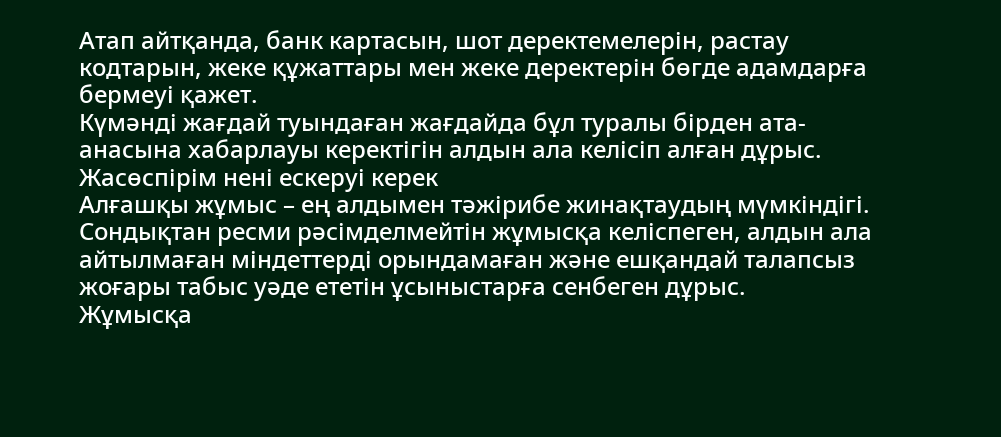Атап айтқанда, банк картасын, шот деректемелерін, растау кодтарын, жеке құжаттары мен жеке деректерін бөгде адамдарға бермеуі қажет.
Күмәнді жағдай туындаған жағдайда бұл туралы бірден ата-анасына хабарлауы керектігін алдын ала келісіп алған дұрыс.
Жасөспірім нені ескеруі керек
Алғашқы жұмыс – ең алдымен тәжірибе жинақтаудың мүмкіндігі.
Сондықтан ресми рәсімделмейтін жұмысқа келіспеген, алдын ала айтылмаған міндеттерді орындамаған және ешқандай талапсыз жоғары табыс уәде ететін ұсыныстарға сенбеген дұрыс.
Жұмысқа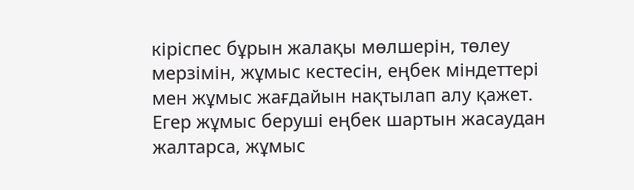кіріспес бұрын жалақы мөлшерін, төлеу мерзімін, жұмыс кестесін, еңбек міндеттері мен жұмыс жағдайын нақтылап алу қажет.
Егер жұмыс беруші еңбек шартын жасаудан жалтарса, жұмыс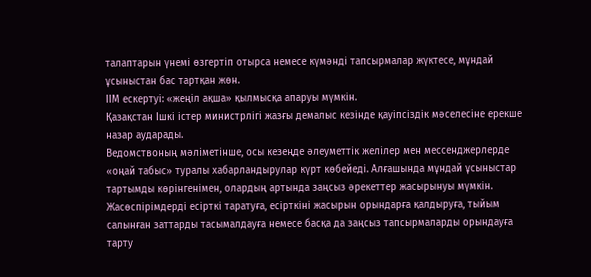талаптарын үнемі өзгертіп отырса немесе күмәнді тапсырмалар жүктесе, мұндай ұсыныстан бас тартқан жөн.
ІІМ ескертуі: «жеңіл ақша» қылмысқа апаруы мүмкін.
Қазақстан Ішкі істер министрлігі жазғы демалыс кезінде қауіпсіздік мәселесіне ерекше назар аударады.
Ведомствоның мәліметінше, осы кезеңде әлеуметтік желілер мен мессенджерлерде «оңай табыс» туралы хабарландырулар күрт көбейеді. Алғашында мұндай ұсыныстар тартымды көрінгенімен, олардың артында заңсыз әрекеттер жасырынуы мүмкін.
Жасөспірімдерді есірткі таратуға, есірткіні жасырын орындарға қалдыруға, тыйым салынған заттарды тасымалдауға немесе басқа да заңсыз тапсырмаларды орындауға тарту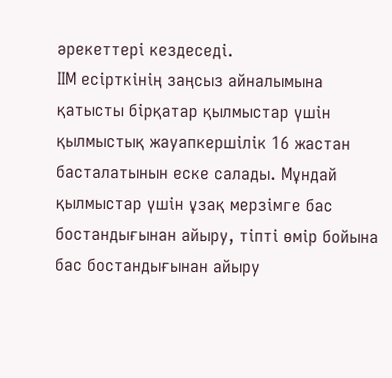әрекеттері кездеседі.
ІІМ есірткінің заңсыз айналымына қатысты бірқатар қылмыстар үшін қылмыстық жауапкершілік 16 жастан басталатынын еске салады. Мұндай қылмыстар үшін ұзақ мерзімге бас бостандығынан айыру, тіпті өмір бойына бас бостандығынан айыру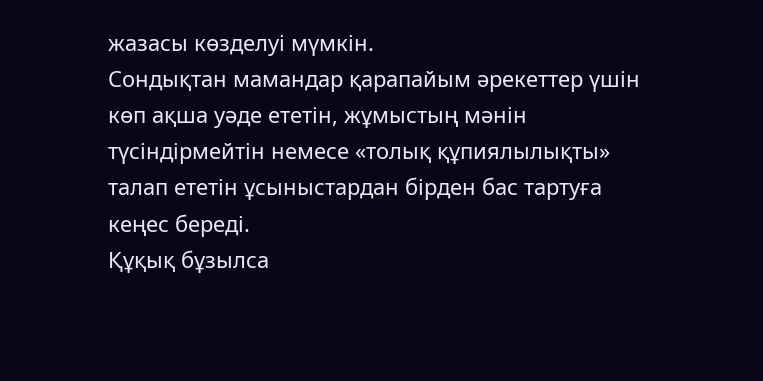жазасы көзделуі мүмкін.
Сондықтан мамандар қарапайым әрекеттер үшін көп ақша уәде ететін, жұмыстың мәнін түсіндірмейтін немесе «толық құпиялылықты» талап ететін ұсыныстардан бірден бас тартуға кеңес береді.
Құқық бұзылса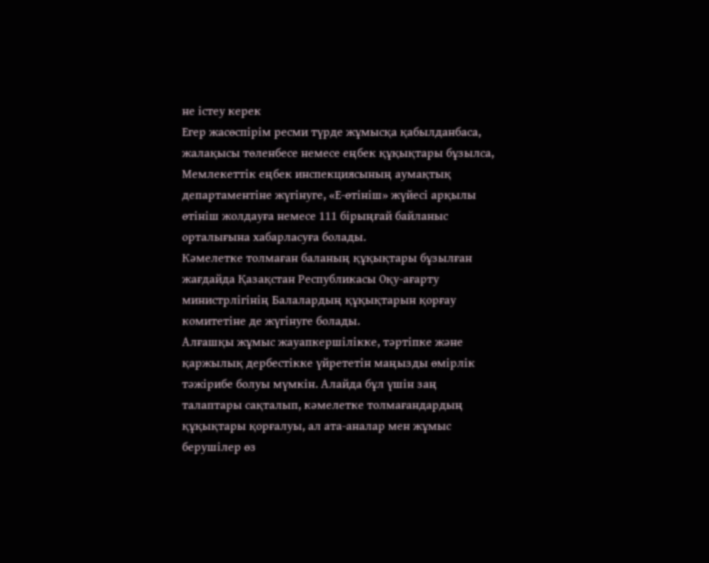не істеу керек
Егер жасөспірім ресми түрде жұмысқа қабылданбаса, жалақысы төленбесе немесе еңбек құқықтары бұзылса, Мемлекеттік еңбек инспекциясының аумақтық департаментіне жүгінуге, «Е-өтініш» жүйесі арқылы өтініш жолдауға немесе 111 бірыңғай байланыс орталығына хабарласуға болады.
Кәмелетке толмаған баланың құқықтары бұзылған жағдайда Қазақстан Республикасы Оқу-ағарту министрлігінің Балалардың құқықтарын қорғау комитетіне де жүгінуге болады.
Алғашқы жұмыс жауапкершілікке, тәртіпке және қаржылық дербестікке үйрететін маңызды өмірлік тәжірибе болуы мүмкін. Алайда бұл үшін заң талаптары сақталып, кәмелетке толмағандардың құқықтары қорғалуы, ал ата-аналар мен жұмыс берушілер өз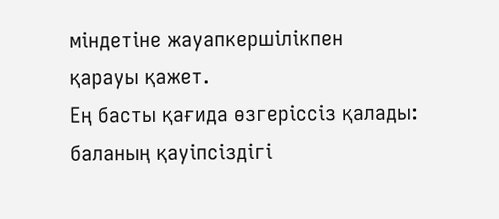міндетіне жауапкершілікпен қарауы қажет.
Ең басты қағида өзгеріссіз қалады: баланың қауіпсіздігі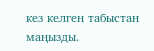кез келген табыстан маңызды.